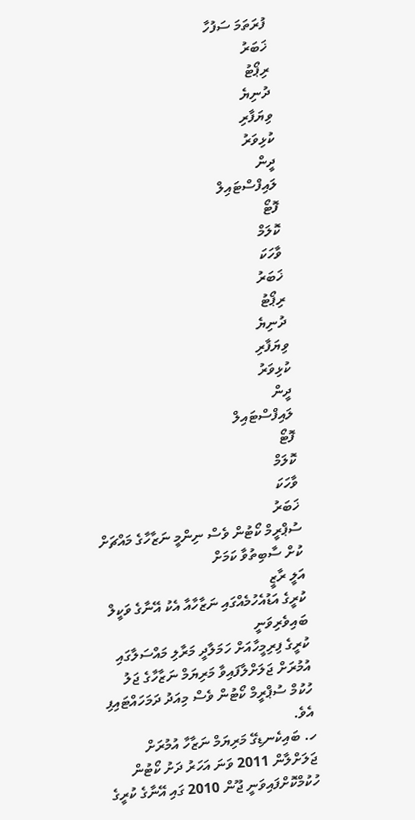ފުރަތަމަ ސަފުހާ
ޚަބަރު
ރިޕޯޓު
ދުނިޔެ
ވިޔަފާރި
ކުޅިވަރު
ދީން
ލައިފްސްޓައިލް
ފޮޓޯ
ކޮލަމް
ވާހަކަ
ޚަބަރު
ރިޕޯޓު
ދުނިޔެ
ވިޔަފާރި
ކުޅިވަރު
ދީން
ލައިފްސްޓައިލް
ފޮޓޯ
ކޮލަމް
ވާހަކަ
ޚަބަރު
ސުޕްރީމް ކޯޓުން ވެސް ނިންމީ ނަޒާހާގެ މައްޗަށް ކުށް ސާބިތުވާ ކަމަށް
އަލީ ރާޒީ
ކުރީގެ އަޑުއެހުމެއްގައި ނަޒާހާއާ އެކު އޭނާގެ ވަކީލް ބައިވެރިވަނީ
ކުރީގެ ފިރިމީހާއަށް ހަމަލާދީ މަރާލި މައްސަލާގައި އުމުރަށް ޖަލަށްލާފައިވާ މަރިޔަމް ނަޒާހާގެ ޖަލު ހުކުމް ސުޕްރީމް ކޯޓުން ވެސް މިއަދު ދަމަހައްޓައިފި އެވެ.
ހ. ބައިކެނޑިގޭ މަރިޔަމް ނަޒާހާ އުމުރަށް ޖަލަށްލާން 2011 ވަނަ އަހަރު ދަށު ކޯޓުން ހުކުމްކޮށްފައިވަނީ ޖޫން 2010 ގައި އޭނާގެ ކުރީގެ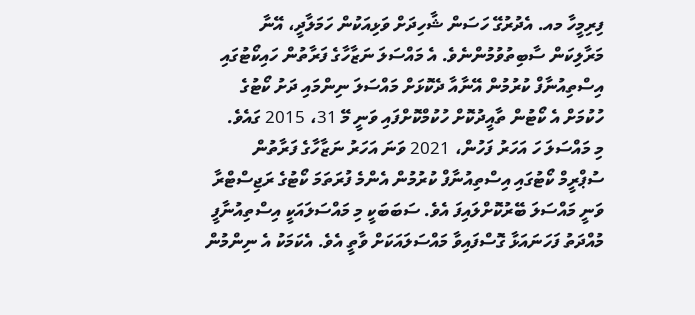ފިރިމީހާ މއ. އެދުރުގޭ ހަސަން ޝާހިދަށް ވަޅިއަކުން ހަމަލާދީ، އޭނާ މަރާލިކަން ސާބިތުވުމުންނެވެ. އެ މައްސަލަ ނަޒާހާގެ ފަރާތުން ހައިކޯޓުގައި އިސްތިއުނާފް ކުރުމުން އޭނާއާ ދެކޮޅަށް މައްސަލަ ނިންމައި ދަށު ކޯޓުގެ ހުކުމަށް އެ ކޯޓުން ތާއީދުކޮށް ހުކުމްކޮށްފައި ވަނީ މޭ 31، 2015 ގައެވެ.
މި މައްސަލަ ހަ އަހަރު ފަހުން، 2021 ވަނަ އަހަރު ނަޒާހާގެ ފަރާތުން ސުޕްރީމް ކޯޓުގައި އިސްތިއުނާފް ކުރުމުން އެންމެ ފުރަތަމަ ކޯޓުގެ ރަޖިސްޓްރާ ވަނީ މައްސަލަ ބޭރުކޮށްލައިފަ އެވެ. ސަބަބަކީ މި މައްސަލައަކީ އިސްތިއުނާފީ މުއްދަތު ފަހަނައަޅާ ގޮސްފައިވާ މައްސަލައަކަށް ވާތީ އެވެ. އެކަމަކު އެ ނިންމުން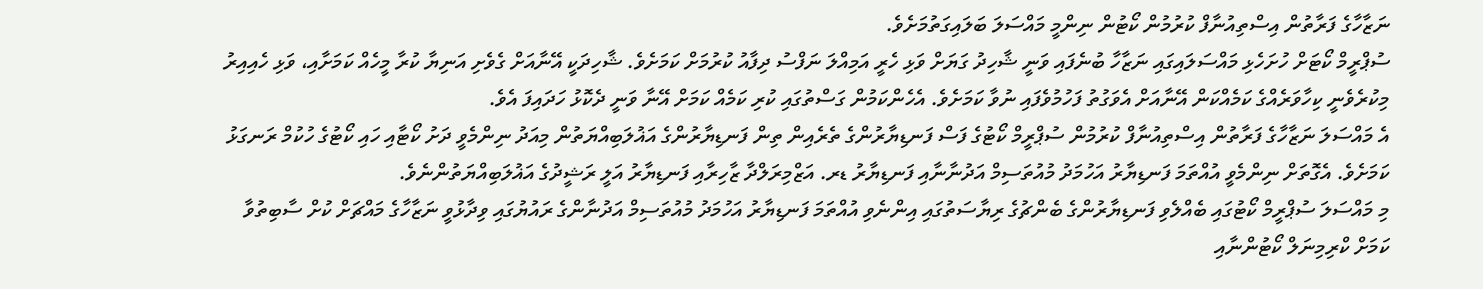ނަޒާހާގެ ފަރާތުން އިސްތިއުނާފް ކުރުމުން ކޯޓުން ނިންމީ މައްސަލަ ބަލައިގަތުމަށެވެ.
ސުޕްރީމް ކޯޓަށް ހުށަހެޅި މައްސަލައިގައި ނަޒާހާ ބުނެފައި ވަނީ ޝާހިދު ގަޔަށް ވަޅި ހެރީ އަމިއްލަ ނަފްސު ދިފާއު ކުރުމަށް ކަމަށެވެ. ޝާހިދަކީ އޭނާއަށް ގެވެށި އަނިޔާ ކުރާ މީހެއް ކަމަށާއި، ވަޅި ހެއިއިރު މިކުރެވެނީ ކިހާވަރެއްގެ ކަމެއްކަން އޭނާއަށް އެވަގުތު ފަހުމުވެފައި ނުވާ ކަމަށެވެ. އެހެންކަމުން ގަސްތުގައި ކުރި ކަމެއް ކަމަށް އޭނާ ވަނީ ދެކޮޅު ހަދައިފަ އެވެ.
އެ މައްސަލަ ނަޒާހާގެ ފަރާތުން އިސްތިއުނާފް ކުރުމުން ސުޕްރީމް ކޯޓުގެ ފަސް ފަނޑިޔާރުންގެ ތެރެއިން ތިން ފަނޑިޔާރުންގެ އަޣުލަބިއްޔަތުން މިއަދު ނިންމެވީ ދަށު ކޯޓާއި ހައި ކޯޓުގެ ހުކުމް ރަނގަޅު ކަމަށެވެ. އެގޮތަށް ނިންމެވީ އުއްތަމަ ފަނޑިޔާރު އަހުމަދު މުއުތަސިމް އަދުނާނާއި ފަނޑިޔާރު ޑރ. އަޒްމިރަލްދާ ޒާހިރާއި ފަނޑިޔާރު އަލީ ރަޝީދުގެ އަޣުލަބިއްޔަތުންނެވެ.
މި މައްސަލަ ސުޕްރީމް ކޯޓުގައި ބެއްލެވި ފަނޑިޔާރުންގެ ބެންޗުގެ ރިޔާސަތުގައި އިންނެވި އުއްތަމަ ފަނޑިޔާރު އަހުމަދު މުއުތަސިމް އަދުނާންގެ ރައުޔުގައި ވިދާޅުވީ ނަޒާހާގެ މައްޗަށް ކުށް ސާބިތުވާ ކަމަށް ކްރިމިނަލް ކޯޓުންނާއި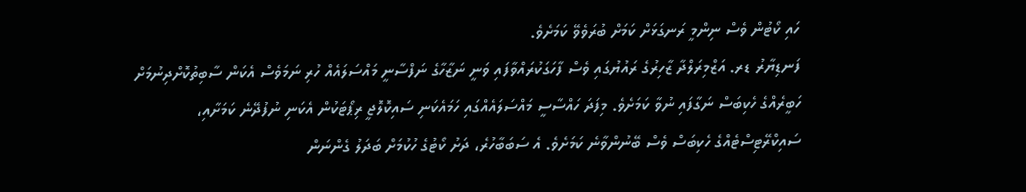ހައި ކޯޓުން ވެސް ނިންމީ ރަނގަޅަށް ކަމަށް ބުރަވެވޭ ކަމަށެވެ.
ފަނޑިޔާރު ޑރ. އަޒްމިރަލްދާ ޒާހިރުގެ ރައުޔުގައި ވެސް ފާހަގަކުރައްވާފައި ވަނީ ނަޒާހާގެ ނަފްސާނީ މައްސަލައެއް ހުރި ނަމަވެސް އެކަން ސާބިތުކޮށްދިނުމަށް ހަބީރެއްގެ ހެކިބަސް ނަގާފައި ނުވާ ކަމަށެވެ. މިފަދަ ހައްސާސީ މައްސަލައެއްގައި ހަމައެކަނި ސައިކޮލޮޖީ ރިޕޯޓަކުން އެކަނި ނުފުދޭނެ ކަމަށާއި، ސައިކްރޭޓިސްޓެއްގެ ހެކިބަސް ވެސް ބޭނުންވާނެ ކަމަށެވެ. އެ ސަބަބާހުރެ، ދަށު ކޯޓުގެ ހުކުމަށް ބަދަލު ގެންނަން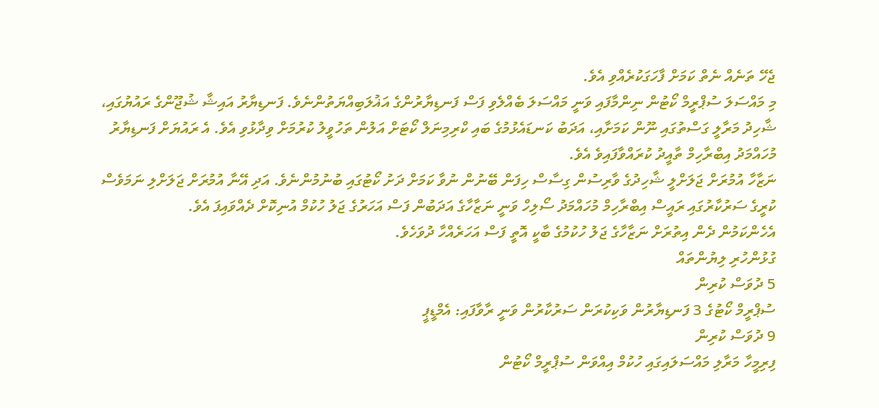ޖެހޭ ތަނެއް ނެތް ކަމަށް ފާހަގަކުރެއްވި އެވެ.
މި މައްސަލަ ސުޕްރީމް ކޯޓުން ނިންމާފައި ވަނީ މައްސަލަ ބެއްލެވި ފަސް ފަނޑިޔާރުންގެ އަޣުލަބިއްޔަތުންނެވެ. ފަނޑިޔާރު އައިޝާ ޝުޖޫންގެ ރައުޔުގައި، ޝާހިދު މަރާލީ ގަސްތުގައި ނޫން ކަމަށާއި، އަދަބު ކަނޑައެޅުމުގެ ބައި ކްރިމިނަލް ކޯޓަށް އަލުން ތަހުވީލު ކުރުމަށް ވިދާޅުވި އެވެ. އެ ރައުޔަށް ފަނޑިޔާރު މުހައްމަދު އިބްރާހިމް ތާއީދު ކުރައްވާފައިވެ އެވެ.
ނަޒާހާ އުމުރަށް ޖަލަށްލީ ޝާހިދުގެ ވާރިސުން ގިސާސް ހިފަން ބޭނުން ނުވާ ކަމަށް ދަށު ކޯޓުގައި ބުނުމުންނެވެ. އަދި އޭނާ އުމުރަށް ޖަލަށްލި ނަމަވެސް ކުރީގެ ސަރުކާރުގައި ރައީސް އިބްރާހިމް މުހައްމަދު ސޯލިހް ވަނީ ނަޒާހާގެ އަދަބުން ފަސް އަހަރުގެ ޖަލު ހުކުމް އުނިކޮށް ދެއްވައިފަ އެވެ.
އެހެންކަމުން ދެން އިތުރަށް ނަޒާހާގެ ޖަލު ހުކުމުގެ ބާކީ އޮތީ ފަސް އަހަރެއްހާ ދުވަހެވެ.
ގުޅުންހުރި ލިޔުންތައް
5 ދުވަސް ކުރިން
ސުޕްރީމް ކޯޓުގެ 3 ފަނޑިޔާރުން ވަކިކުރަން ސަރުކާރުން ވަނީ ރާވާފައި: އެމްޑީޕީ
9 ދުވަސް ކުރިން
ފިރިމީހާ މަރާލި މައްސަލައިގައި ހުކުމް އިއްވަން ސުޕްރީމް ކޯޓުން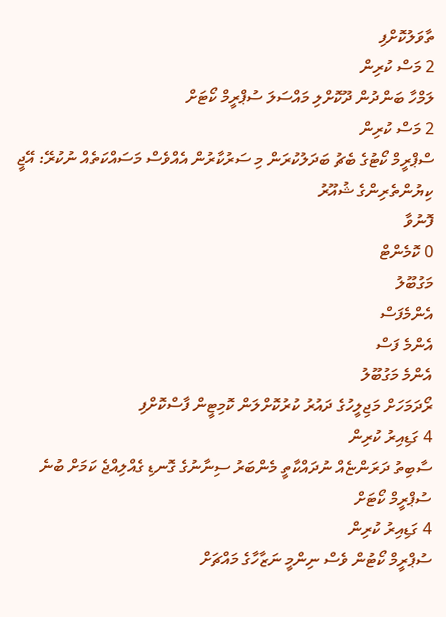ތާވަލުކޮށްފި
2 މަސް ކުރިން
ލަމްހާ ބަންދުން ދޫކޮށްލި މައްސަލަ ސުޕްރީމް ކޯޓަށް
2 މަސް ކުރިން
ސްޕްރީމް ކޯޓުގެ ބެޗު ބަދަލުކުރަން މި ސަރުކާރުން އެއްވެސް މަސައްކަތެއް ނުކުރޭ: އޭޖީ
ކިޔުންތެރިންގެ ޝުއޫރު
ފޮނުވާ
0 ކޮމެންޓް
މަގުބޫލު
އެންމެފަސް
އެންމެ ފަސް
އެންމެ މަގުބޫލު
ރޯދަމަހަށް މަޖިލީހުގެ ދައުރު ކުރުކޮށްލަން ކޮމިޓީން ފާސްކޮށްފި
4 ގަޑިއިރު ކުރިން
ސާބިތު ދަރަންޏެއް ނުދައްކާތީ މެންބަރު ސިނާނުގެ ގޮނޑި ގެއްލިއްޖެ ކަމަށް ބުނެ ސުޕްރީމް ކޯޓަށް
4 ގަޑިއިރު ކުރިން
ސުޕްރީމް ކޯޓުން ވެސް ނިންމީ ނަޒާހާގެ މައްޗަށް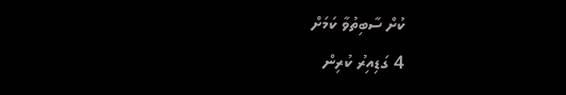ކުށް ސާބިތުވާ ކަމަށް
4 ގަޑިއިރު ކުރިން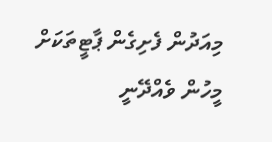މިއަދުން ފެށިގެން ޕާޓީތަކަށް މީހުން ވެއްދޭނީ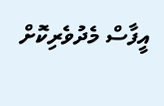އީފާސް މެދުވެރިކޮށް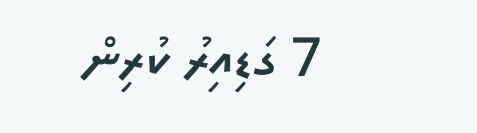7 ގަޑިއިރު ކުރިން